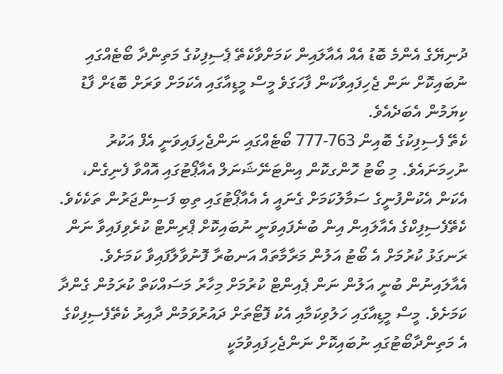ދުނިޔޭގެ އެންމެ ބޮޑު އެއް އެއާލައިން ކަމަށްވާކެތޭ ޕެސިފިކުގެ މަތިންދާ ބޯޓެއްގައި ނުބައިކޮށް ނަން ޖެހިފައިވާކަން ފާހަގަވެ މީސް މީޑިއާގައި އެކަމަށް ވަރަށް ބޮޑަށް ފާޑު ކިޔަމުން އެބަދެއެވެ.
ކެތޭ ފެސިފިކުގެ ބޮއިން 763-777 ބޯޓެއްގައި ނަންޖެހިފައިވަނީ އެފް އަކުރު ނުހިމަނައެވެ. މި ބޯޓު ހޮންގކޮން އިންޓަނޭޝަނަލް އެއާޕޯޓުގައި އޮއްވާ ފެނިގެން، އެކަން އެކުންފުނީގެ ސަމާލުކަމަށް ގެނައީ އެ އެއާޕޯޓުގައި ތިބި ފަސިންޖަރުން ތަކެކެވެ.
ކެތޭފެސިފިކްގެ އެއާލައިން އިން ބުނެފައިވަނީ ނުބައިކޮށް ޕްރިންޓް ކުރެވިފައިވާ ނަން ރަނގަޅު ކުރުމަށް އެ ބޯޓު އަލުން މަރާމާތައް އަނބުރާ ފޮނުވާލާފައިވާ ކަމަށެވެ.
އެއާލައިނުން ބުނީ އަލުން ނަން ޕެއިންޓް ކުރުމަށް މިހާރު މަސައްކަތް ކުރަމުން ގެންދާ ކަމަށެވެ. މީސް މީޑިއާގައި ހަލުވިކަމާއި އެކު ފޮޓޯތަށް ދައުރުވަމުން ދާއިރު ކެތޭފެސިފިކްގެ އެ މަތިންދާބޯޓުގައި ނުބައިކޮށް ނަންޖެހިފައިވުމަކީ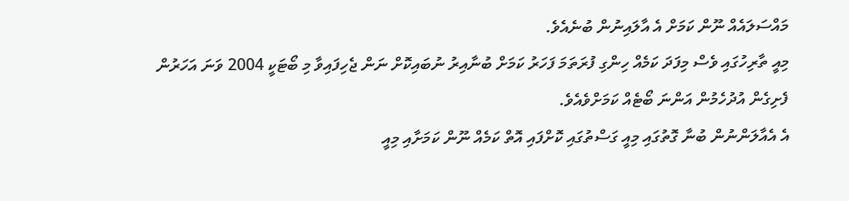މައްސަލައެއް ނޫން ކަމަށް އެ އާލައިނުން ބުނެއެވެ.
މިއީ ތާރިހުގައި ވެސް މިފަދަ ކަމެއް ހިންގި ފުރަތަމަ ފަހަރު ކަމަށް ބުނާއިރު ނުބައިކޮށް ނަން ޖެހިފައިވާ މި ބޯޓަކީ 2004 ވަނަ އަހަރުން ފެށިގެން އުދުހެމުން އަންނަ ބޯޓެއް ކަމަށްވެއެވެ.
އެ އެއާލަންނުން ބުނާ ގޮތުގައި މިއީ ގަސްތުގައި ކޮށްފައި އޮތް ކަމެއް ނޫން ކަމަށާއި މިއީ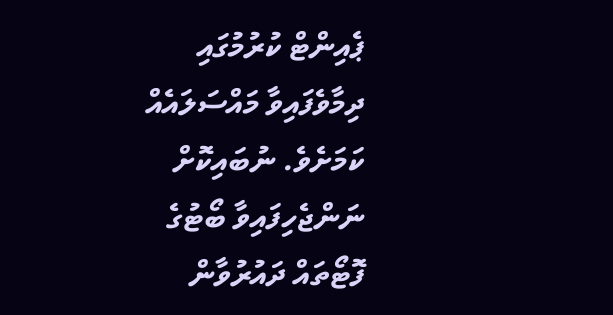ޕެއިންޓް ކުރުމުގައި ދިމާވެފައިވާ މައްސަލައެއް ކަމަށެވެ. ނުބައިކޮށް ނަންޖެހިފައިވާ ބޯޓުގެ ފޮޓޯތައް ދައުރުވާން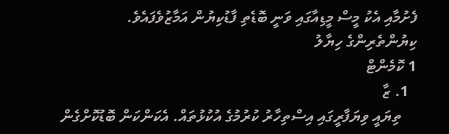ފެށުމާއި އެކު މީސް މީޑިއާގައި ވަނީ ބޮޑެތި ފާޑުކިޔުން އަމާޒުވެފައެވެ.
ކިޔުންތެރިންގެ ހިޔާލު
1 ކޮމެންޓް
  1. ޒާ
    ތިޔައީ ވިޔަފާރީގައި އިސްތިހާރު ކުރުމުގެ އުކުޅުތައް. އެކަންކަން ބޮޑުކޮށްގެން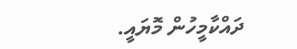ދައްކާމީހުން މޮޔައީ.